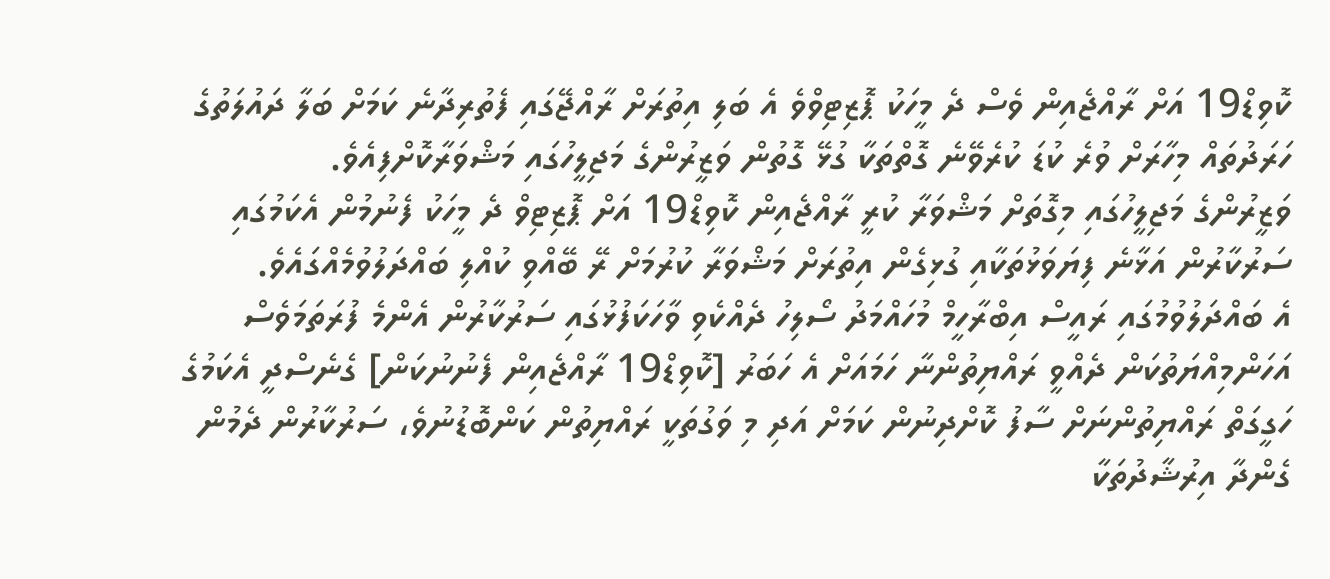ކޮވިޑް19 އަށް ރާއްޖެއިން ވެސް ދެ މީހަކު ޕޮޒިޓިވްވެ އެ ބަލި އިތުރަށް ރާއްޖޭގައި ފެތުރިދާނެ ކަމަށް ބަލާ ދައުލަތުގެ ހަރަދުތައް މިހާރަށް ވުރެ ކުޑަ ކުރެވޭނެ ގޮތްތަކާ ގުޅޭ ގޮތުން ވަޒީރުންގެ މަޖިލީހުގައި މަޝްވަރާކޮށްފިއެވެ.
ވަޒީރުންގެ މަޖިލީހުގައި މިގޮތަށް މަޝްވަރާ ކުރީ ރާއްޖެއިން ކޮވިޑް19 އަށް ޕޮޒިޓިވް ދެ މީހަކު ފެނުމުން އެކަމުގައި ސަރުކާރުން އަޅާނެ ފިޔަވަޅުތަކާއި ގުޅިގެން އިތުރަށް މަޝްވަރާ ކުރުމަށް ރޭ ބޭއްވި ކުއްލި ބައްދަލުވުމެއްގައެވެ.
އެ ބައްދަލުވުމުގައި ރައީސް އިބްރާހީމް މުހައްމަދު ސޯލިހު ދެއްކެވި ވާހަކަފުޅުގައި ސަރުކާރުން އެންމެ ފުރަތަމަވެސް އަހަންމިއްޔަތުކަން ދެއްވީ ރައްޔިތުންނާ ހަމައަށް އެ ހަބަރު [ކޮވިޑް19 ރާއްޖެއިން ފެނުނުކަން] ގެނެސްދީ އެކަމުގެ ހަގީގަތް ރައްޔިތުންނަށް ސާފު ކޮށްދިނުން ކަމަށް އަދި މި ވަގުތަކީ ރައްޔިތުން ކަންބޮޑުނުވެ، ސަރުކާރުން ދެމުން ގެންދާ އިރުޝާދުތަކާ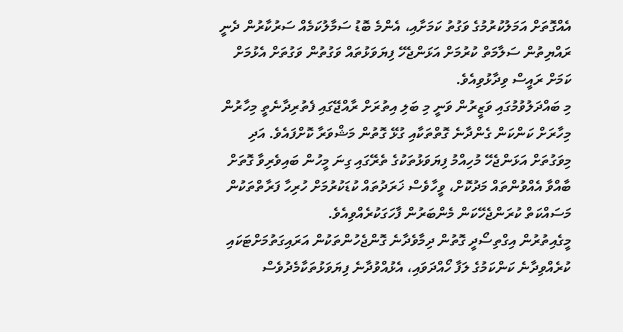އެއްގޮތަށް އަމަލުކުރުމުގެ ވަގުތު ކަމަށާއި، އެންމެ ބޮޑު ސަމާލުކަމެއް ސަރުކާރުން ދެނީ ރައްޔިތުން ސަލާމަތް ކުރުމަށް އަޅަންޖެހޭ ފިޔަވަޅުތައް ވަގުތުން ވަގުތަށް އެޅުމަށް ކަމަށް ރައީސް ވިދާޅުވިއެވެ.
މި ބައްދަލުވުމުގައި ވަޒީރުން ވަނީ މި ބަލި އިތުރަށް ރާއްޖޭގައި ފެތުރިދާނެތީ މިހާރުން މިހާރަށް ކަންކަން ގެންދާނެ ގޮތްތަކާއި ގުޅޭ ގޮތުން މަޝްވަރާ ކޮށްފައެވެ. އަދި މިވަގުތަށް އަޅަންޖެހޭ މުހިއްމު ފިޔަވަޅުތަކުގެ ތެރޭގައި ގިނަ މީހުން ބައިވެރިވާ ގޮތަށް ބާއްވާ އެއްވުންތައް މަދުކޮށް، ވީހާވެސް ޚަރަދުތައް ކުޑަކުރުމަށް ހުރިހާ ފަރާތްތަކުން މަސައްކަތް ކުރަންޖެހޭކަން މެންބަރުން ފާހަގަކުރެއްވިއެވެ.
މީގެއިތުރުން އިގްތިސޯދީ ގޮތުން ދިމާވެދާނެ ގޮންޖެހުންތަކުން އަރައިގަތުމަށްޓަކައި ކުރެއްވިދާނެ ކަންކަމުގެ ލަފާ ހޯއްދަވައި، އެޅުއްވުދާނެ ފިޔަވަޅުތަކާމެދުވެސް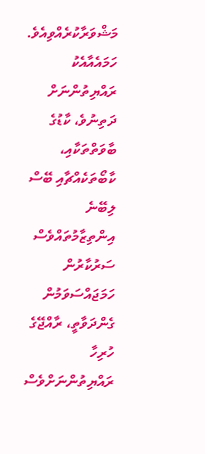މަޝްވަރާކުރެއްވިއެވެ. ހަމައެއާއެކު ރައްޔިތުންނަށް ދަތިނުވެ، ކާޑުގެ ބާވަތްތަކާއި، ކާބޯތަކެއްޗާއި ބޭސް ލިބޭނެ އިންތިޒާމުތައްވެސް ސަރުކާރުން ހަމަޖައްސަވަމުން ގެންދަވާތީ، ރާއްޖޭގެ ހުރިހާ ރައްޔިތުންނަށްވެސް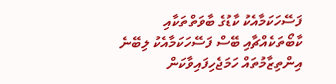ފަސޭހަކަމާއެކު ކާޑުގެ ބާވަތްތަކާއި ކާބޯތަކެއްޗާއި ބޭސް ފަސޭހަކަމާއެކު ލިބޭނެ އިންތިޒާމުތައް ހަމަޖެހިފައިވާކަން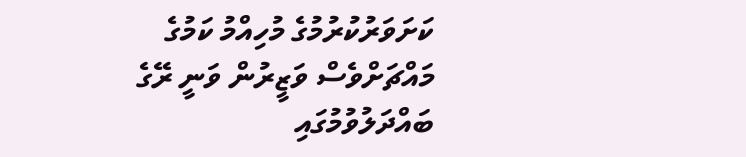ކަށަވަރުކުރުމުގެ މުހިއްމު ކަމުގެ މައްޗަށްވެސް ވަޒީރުން ވަނީ ރޭގެ ބައްދަލުވުމުގައި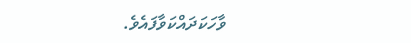ވާހަކަދައްކަވާފައެވެ.